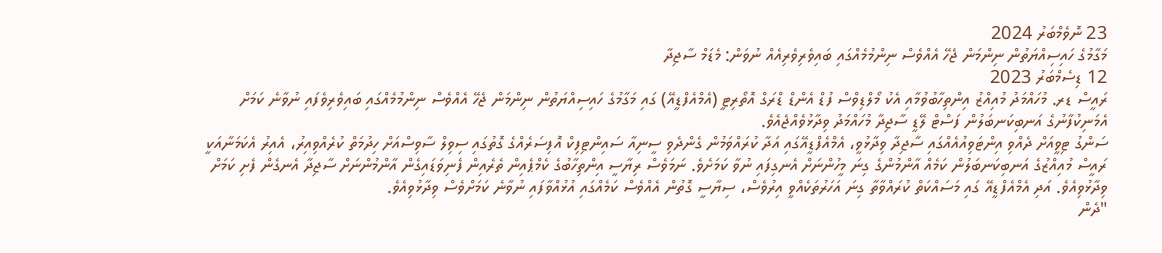23 ނޮވެމްބަރު 2024
މަގާމުގެ ހައިސިއްޔަތުން ނިންމަން ޖެހޭ އެއްވެސް ނިންމުމެއްގައި ބައިވެރިވެރިއެއް ނުވަން: މެޑަމް ސާޖިދާ
12 ޑިސެމްބަރު 2023
ރައީސް ޑރ. މުހައްމަދު މުއިއްޒު އިންތިހާބުވުމާއި އެކު މޯލްޑިވްސް ފުޑް އެންޑް ޑްރަގް އޮތޯރިޓީ (އެމްއެފްޑީއޭ) ގައި މަގާމުގެ ހައިސިއްޔަތުން ނިންމަން ޖެހޭ އެއްވެސް ނިންމުމެއްގައި ބައިވެރިވެފައި ނުވާނެ ކަމަށް އެމަނިކުފާނުގެ އަނބިކަނބަލުން ފަސްޓް ލޭޑީ ސާޖިދާ މުހައްމަދު ވިދާޅުވެއްޖެއެވެ.
ސަންގު ޓިވީއަށް ދެއްވި އިންޓަވިއުއެއްގައި ސާޖިދާ ވިދާޅުވީ، އެމްއެފްޑީއޭގައި އަދާ ކުރައްވަމުން ގެންދެވި ސީނިއާ ސައިންޓިފިކް އޮފިސަރެއްގެ ގޮތުގައި ސިވިލް ސާވިސްއަށް ހިދުމަތް ކުރެއްވިއިރު، އެއިރު އެކަމަނާއަކީ ރައީސް މުއިއްޒުގެ އަނބިކަނބަލުން ކަމެއް އާންމުންގެ ގިނަ މީހުންނަށް އެނގިފައި ނުވާ ކަމަށެވެ. ނަމަވެސް ރިޔާސީ އިންތިހާބުގެ ކެމްޕެއިން ތެރެއިން ފެނިވަޑައިގެން އާންމުންނަށް ސާޖިދާ އެނގެން ފެށި ކަމަށް ވިދާޅުވިއެވެ. އަދި އެމްއެފްޑީއޭ ގައި މަސައްކަތް ކުރައްވާތާ ގިނަ އަހަރުތަކެއްވީ އިރުވެސް، ސިޔާސީ ގޮތުން އެއްވެސް ކަމެއްގައި އުޅުއްވާފައި ނުވާނެ ކަމަށްވެސް ވިދާޅުވިއެވެ.
"ދެން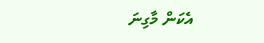އެކަން މާގިނަ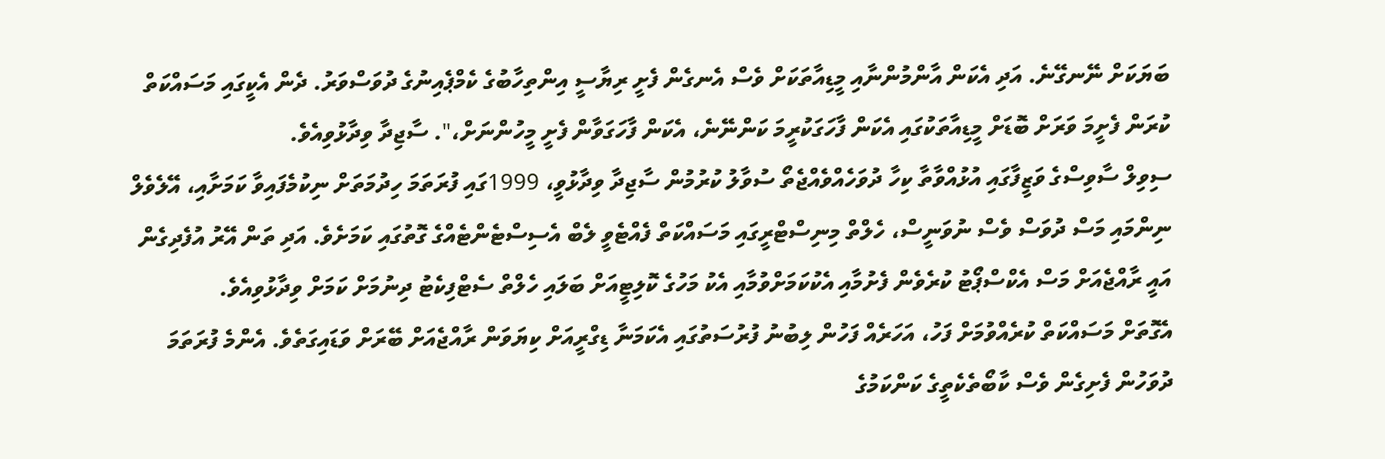ބަޔަކަށް ނޭނގޭނެ. އަދި އެކަން އާންމުންނާއި މީޑިއާތަކަށް ވެސް އެނގެން ފެށީ ރިޔާސީ އިންތިހާބުގެ ކެމްޕެއިނުގެ ދުވަސްވަރު. ދެން އެކީގައި މަސައްކަތް ކުރަން ފެށީމަ ވަރަށް ބޮޑަށް މީޑިއާތަކުގައި އެކަން ފާހަގަކުރީމަ ކަންނޭނެ، އެކަން ފާހަގަވާން ފެށީ މީހުންނަށް،". ސާޖިދާ ވިދާޅުވިއެވެ.
ސިވިލް ސާވިސްގެ ވަޒީފާގައި އުޅުއްވާތާ ކިހާ ދުވަހެއްވެއްޖެތޯ ސުވާލު ކުރުމުން ސާޖިދާ ވިދާޅުވީ، 1999ގައި ފުރަތަމަ ހިދުމަތަށް ނިކުމެފައިވާ ކަމަށާއި، އޭލެވެލް ނިންމައި މަސް ދުވަސް ވެސް ނުވަނީސް، ހެލްތް މިނިސްޓްރީގައި މަސައްކަތް ފެއްޓެވީ ލެބް އެސިސްޓެންޓެއްގެ ގޮތުގައި ކަމަށެވެ. އަދި ތަން އޭރު އުފެދިގެން އައީ ރާއްޖެއަށް މަސް އެކްސްޕޯޓު ކުރެވެން ފެށުމާއި އެކުކަމަށްވުމާއި އެކު މަހުގެ ކޮލިޓީއަށް ބަލައި ހެލްތް ސެޓްފިކެޓު ދިނުމަށް ކަމަށް ވިދާޅުވިއެވެ.
އެގޮތަށް މަސައްކަތް ކުރެއްވުމަށް ފަހު، އަހަރެއް ފަހުން ލިބުނު ފުރުސަތުގައި އެކަމަނާ ޑިގްރީއަށް ކިޔަވަން ރާއްޖެއަށް ބޭރަށް ވަޑައިގަތެވެ. އެންމެ ފުރަތަމަ ދުވަހުން ފެށިގެން ވެސް ކާބޯތެކެތީގެ ކަންކަމުގެ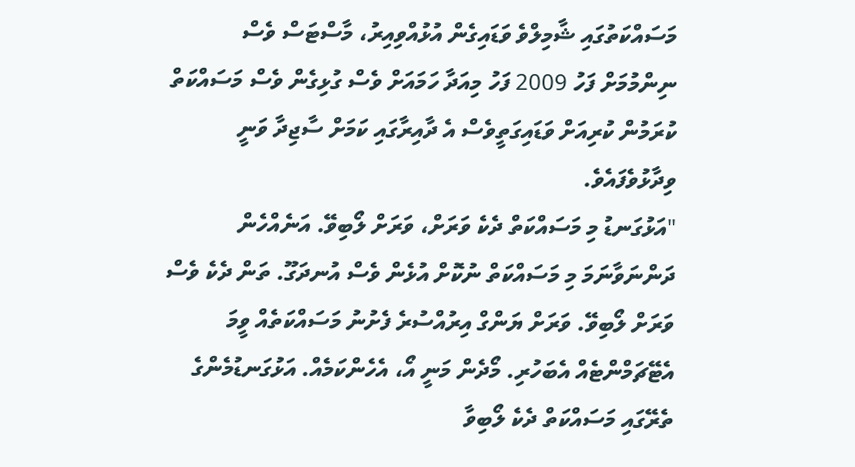މަސައްކަތުގައި ޝާމިލްވެ ވަޑައިގެން އުޅުއްވިއިރު، މާސްޓަސް ވެސް ނިންމުމަށް ފަހު 2009 ފަހު މިއަދާ ހަމައަށް ވެސް ގުޅިގެން ވެސް މަސައްކަތް ކުރަމުން ކުރިއަށް ވަޑައިގަތީވެސް އެ ދާއިރާގައި ކަމަށް ސާޖިދާ ވަނީ ވިދާޅުވެފައެވެ.
"އަޅުގަނޑު މި މަސައްކަތް ދެކެ ވަރަށް، ވަރަށް ލޯބިވޭ. އަނެއްހެން ދަންނަވާނަމަ މި މަސައްކަތް ނުކޮށް އުޅެން ވެސް އުނދަގޫ. ތަން ދެކެ ވެސް ވަރަށް ލޯބިވޭ. ވަރަށް ޔަންގް އިރުއްސުރެ ފެށުނު މަސައްކަތެއް ވީމަ އެޓޭޗަމްންޓެއް އެބަހުރި. މޯދެން މަނީ އޯ، އެހެންކަމެއް. އަޅުގަނޑުމެންގެ ތެރޭގައި މަސައްކަތް ދެކެ ލޯބިވާ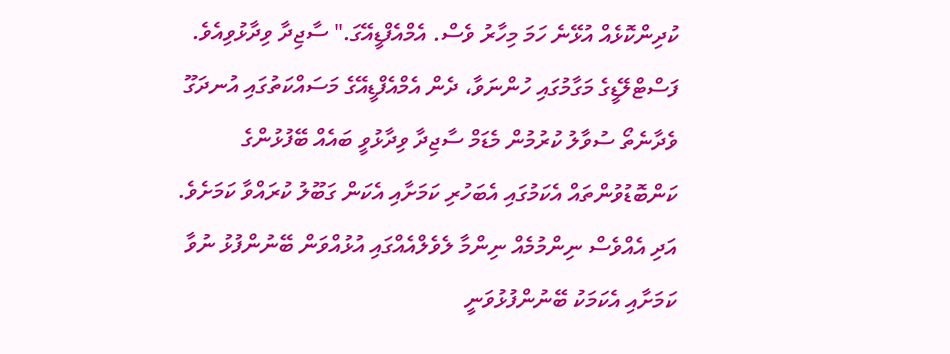ކުދިންކޮޅެއް އުޅޭނެ ހަމަ މިހާރު ވެސް. އެމްއެފްޑީއޭގަ." ސާޖިދާ ވިދާޅުވިއެވެ.
ފަސްޓްލޭޑީގެ މަގާމުގައި ހުންނަވާ، ދެން އެމްއެފްޑީއޭގެ މަސައްކަތުގައި އުނދަގޫ ވެދާނެތޯ ސުވާލު ކުރުމުން މެޑަމް ސާޖިދާ ވިދާޅުވީ ބައެއް ބޭފުޅުންގެ ކަންބޮޑުވުންތައް އެކަމުގައި އެބަހުރި ކަމަށާއި އެކަން ގަބޫލު ކުރައްވާ ކަމަށެވެ. އަދި އެއްވެސް ނިންމުމެއް ނިންމާ ލެވެލްއެއްގައި އުޅުއްވަން ބޭނުންފުޅު ނުވާ ކަމަށާއި އެކަމަކު ބޭނުންފުޅުވަނީ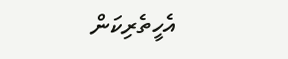އެހީތެރިކަން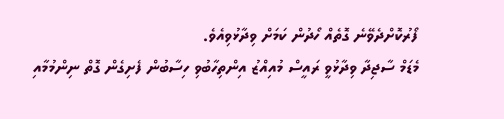ފޯރުކޮށްދެވޭނެ ގޮތެއް ހޯދުން ކަމަށް ވިދާޅުވިއެވެ.
މެޑަމް ސާޖިދާ ވިދާޅުވީ ރައީސް މުއިއްޒު އިންތިހާބުވި ހިސާބުން ފެށިގެން ގޮތް ނިންމުމާއި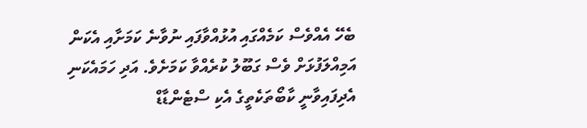ބެހޭ އެއްވެސް ކަމެއްގައި އުޅުއްވާފައި ނުވާނެ ކަމަށާއި އެކަން އަމިއްލަފުޅަށް ވެސް ގަބޫލު ކުރެއްވާ ކަމަށެވެ. އަދި ހަމައެކަނި އެދިފައިވާނީ ކާބޯތަކެތީގެ އެކި ސްޓެންޑާޑް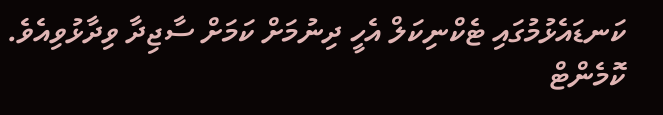ކަނޑައެޅުމުގައި ޓެކްނިކަލް އެހީ ދިނުމަށް ކަމަށް ސާޖިދާ ވިދާޅުވިއެވެ.
ކޮމެންޓް